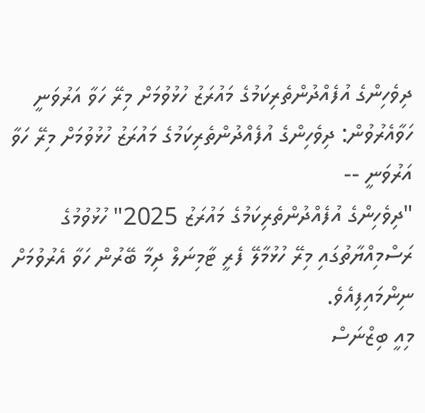ދިވެހިންގެ އުފެއްދުންތެރިކަމުގެ މައުރަޒު ހުޅުވުމަށް މިރޭ ހަވާ އަރުވަނީ
ހަވާއެރުވުން: ދިވެހިންގެ އުފެއްދުންތެރިކަމުގެ މައުރަޒު ހުޅުވުމަށް މިރޭ ހަވާ އަރުވަނީ --
"ދިވެހިންގެ އުފެއްދުންތެރިކަމުގެ މައުރަޒު 2025" ހުޅުވުމުގެ ރަސްމިއްޔާތުގައި މިރޭ ހުޅުމާލޭ ފެރީ ޓާމިނަލް ދިމާ ބޭރުން ހަވާ އެރުވުމަށް ނިންމައިފިއެވެ.
މިއީ ބިޒްނަސް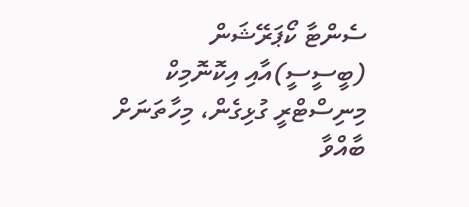ސެންޓާ ކޯޕަރޭޝަން (ބީސީސީ)އާއި އިކޮނޮމިކް މިނިސްޓްރީ ގުޅިގެން، މިހާތަނަށް ބާއްވާ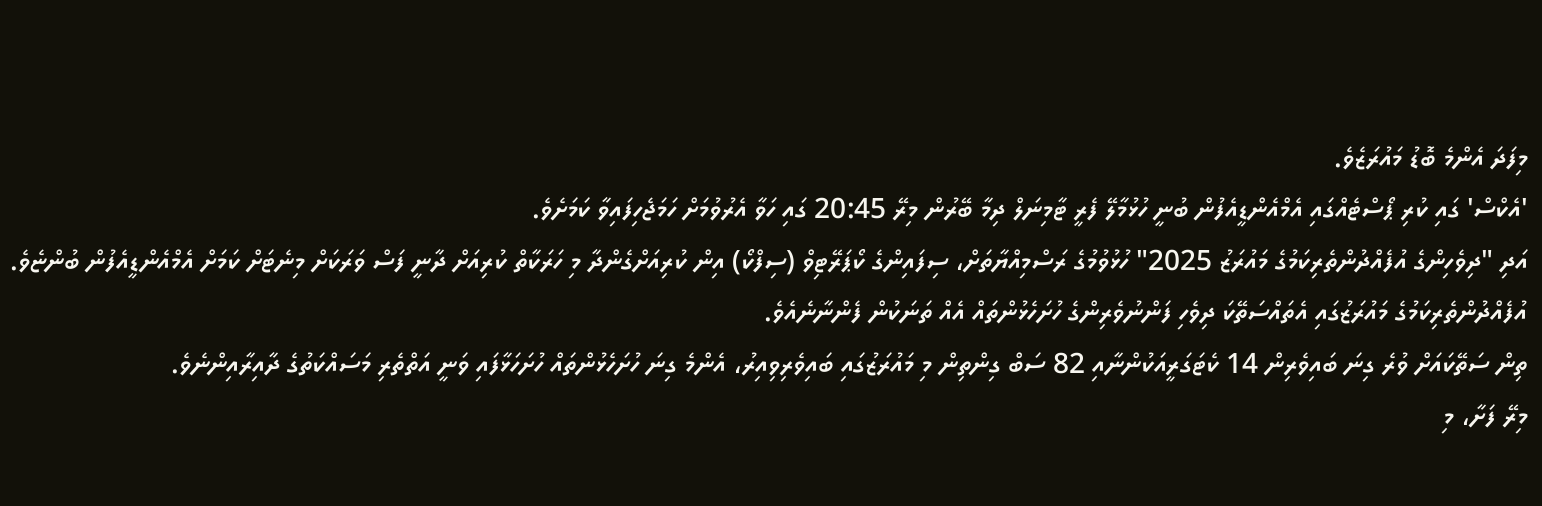މިފަދަ އެންމެ ބޮޑު މައުރަޒެވެ.
'އެކްސް' ގައި ކުރި ޕޯސްޓެއްގައި އެމްއެންޑީއެފުން ބުނީ ހުޅުމާލޭ ފެރީ ޓާމިނަލް ދިމާ ބޭރުން މިރޭ 20:45 ގައި ހަވާ އެރުވުމަށް ހަމަޖެހިފައިވާ ކަމަށެވެ.
އަދި "ދިވެހިންގެ އުފެއްދުންތެރިކަމުގެ މައުރަޒު 2025" ހުޅުވުމުގެ ރަސްމިއްޔާތަށް، ސިފައިންގެ ކޯޕަރޭޓިވް (ސިފްކޯ) އިން ކުރިއަށްގެންދާ މި ހަރަކާތް ކުރިއަށް ދާނީ ފަސް ވަރަކަށް މިނެޓަށް ކަމަށް އެމްއެންޑީއެފުން ބުންޏެވެ.
އުފެއްދުންތެރިކަމުގެ މައުރަޒުގައި އެތައްސަތޭކަ ދިވެހި ފަންނުވެރިންގެ ހުށަހެޅުންތައް އެއް ތަނަކުން ފެންނާނެއެވެ.
ތިން ސަތޭކައަށް ވުރެ ގިނަ ބައިވެރިން 14 ކެޓަގަރީއަކުންނާއި 82 ސަބް ގިންތިން މި މައުރަޒުގައި ބައިވެރިވިއިރު، އެންމެ ގިނަ ހުށަހެޅުންތައް ހުށަހަޅާފައި ވަނީ އަތްތެރި މަސައްކަތުގެ ދާއިރާއިންނެވެ.
މިރޭ ފަށާ، މި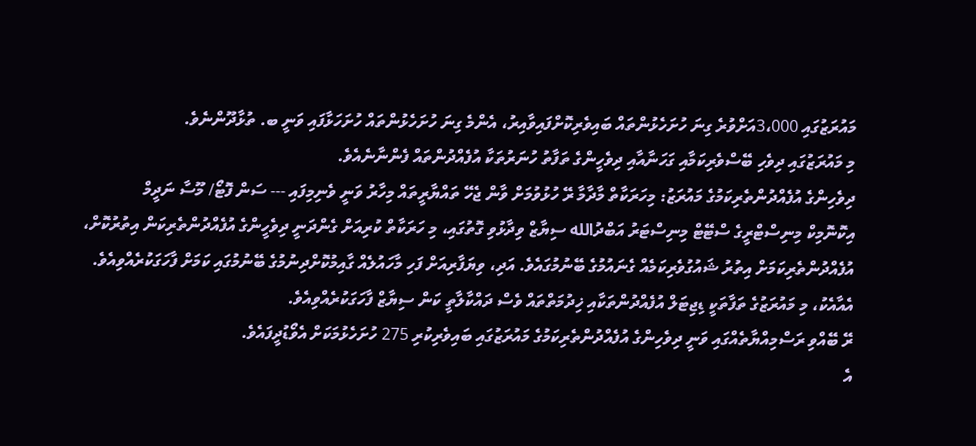މައުރަޒުގައި 3،000އަށްވުރެ ގިނަ ހުށަހެޅުންތައް ބައިވެރިކޮށްފައިވާއިރު، އެންމެ ގިނަ ހުށަހެޅުންތައް ހުށަހަޅާފައި ވަނީ ބ. ތުޅާދޫންނެވެ.
މި މައުރަޒުގައި ދިވެހި ބޭސްވެރިކަމާއި ގަހަނާއާއި ދިވެހީންގެ ތަފާތު ހުނަރުތަކާ އުފެއްދުންތައް ފެންނާނެއެވެ.
ދިވެހިންގެ އުފެއްދުންތެރިކަމުގެ މައުރަޒު: މިހަރަކާތް މާދާމާ ރޭ ހުޅުވުމަށް ވާން ޖެހޭ ތައްޔާރީތައް މިހާރު ވަނީ ވެނިމިފައި --- ސަން ފޮޓޯ/ މޫސާ ނަދީމް
އިކޮނޮމިކް މިނިސްޓްރީގެ ސްޓޭޓް މިނިސްޓަރު އަބްދުالله ސިޔާޒް ވިދާޅުވި ގޮތުގައި، މި ހަރަކާތް ކުރިއަށް ގެންދަނީ ދިވެހީންގެ އުފެއްދުންތެރިކަން އިތުރުކޮށް، އުފެއްދުންތެރިކަމަށް އިތުރު ޝައުގުވެރިކަމެއް ގެނައުމުގެ ބޭނުމުގައެވެ. އަދި، ވިޔަފާރިއަށް ފަހި މާހައުލެއް ގާއިމުކޮށްދިނުމުގެ ބޭނުމުގައި ކަމަށް ފާހަގަކުރެއްވިއެވެ.
އެއާއެކު، މި މައުރަޒުގެ ތަފާތަކީ ޑިޖިޓަލް އުފެއްދުންތަކާއި ޚިދުމަތްތައް ވެސް ދައްކާލާތީ ކަން ސިޔާޒް ފާހަގަކުރެއްވިއެވެ.
ރޭ ބޭއްވި ރަސްމިއްޔާތެއްގައި ވަނީ ދިވެހިންގެ އުފެއްދުންތެރިކަމުގެ މައުރަޒުގައި ބައިވެރިކުރި 275 ހުށަހެޅުމަކަށް އެވޯޑުދީފައެވެ.
އެ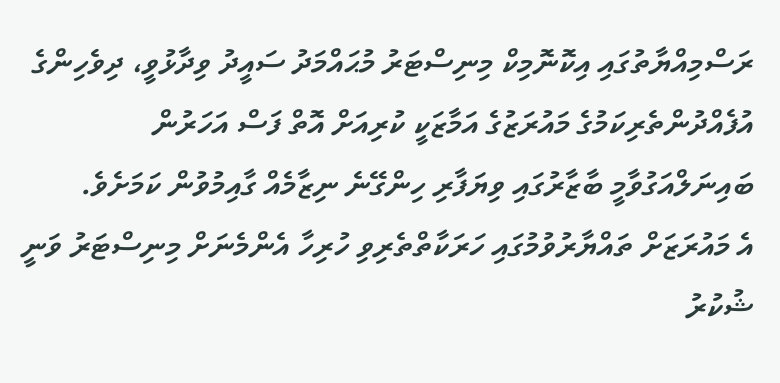ރަސްމިއްޔާތުގައި އިކޮނޮމިކް މިނިސްޓަރު މުޙައްމަދު ސައީދު ވިދާޅުވީ، ދިވެހިންގެ އުފެއްދުންތެރިކަމުގެ މައުރަޒުގެ އަމާޒަކީ ކުރިއަށް އޮތް ފަސް އަހަރުން ބައިނަލްއަގުވާމީ ބާޒާރުގައި ވިޔަފާރި ހިންގޭނެ ނިޒާމެއް ގާއިމުވުން ކަމަށެވެ.
އެ މައުރަޒަށް ތައްޔާރުވުމުގައި ހަރަކާތްތެރިވި ހުރިހާ އެންމެނަށް މިނިސްޓަރު ވަނީ ޝުކުރު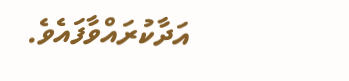އަދާކުރައްވާފައެވެ.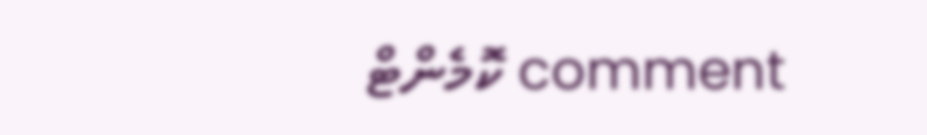comment ކޮމެންޓް